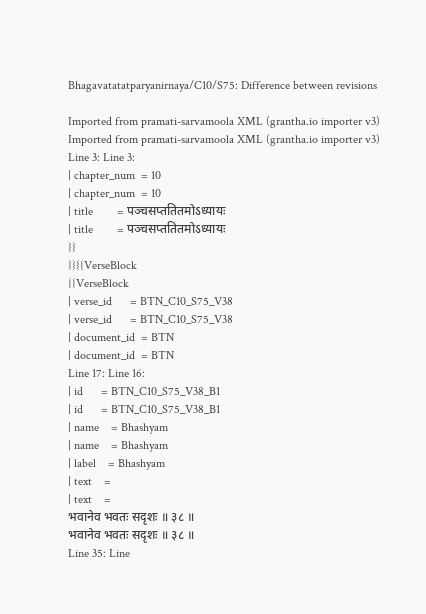Bhagavatatatparyanirnaya/C10/S75: Difference between revisions

Imported from pramati-sarvamoola XML (grantha.io importer v3)
Imported from pramati-sarvamoola XML (grantha.io importer v3)
Line 3: Line 3:
| chapter_num  = 10
| chapter_num  = 10
| title        = पञ्चसप्ततितमोऽध्यायः
| title        = पञ्चसप्ततितमोऽध्यायः
}}
}}{{VerseBlock
{{VerseBlock
| verse_id      = BTN_C10_S75_V38
| verse_id      = BTN_C10_S75_V38
| document_id  = BTN
| document_id  = BTN
Line 17: Line 16:
| id      = BTN_C10_S75_V38_B1
| id      = BTN_C10_S75_V38_B1
| name    = Bhashyam
| name    = Bhashyam
| label    = Bhashyam
| text    =
| text    =
भवानेव भवतः सदृशः ॥ ३८ ॥
भवानेव भवतः सदृशः ॥ ३८ ॥
Line 35: Line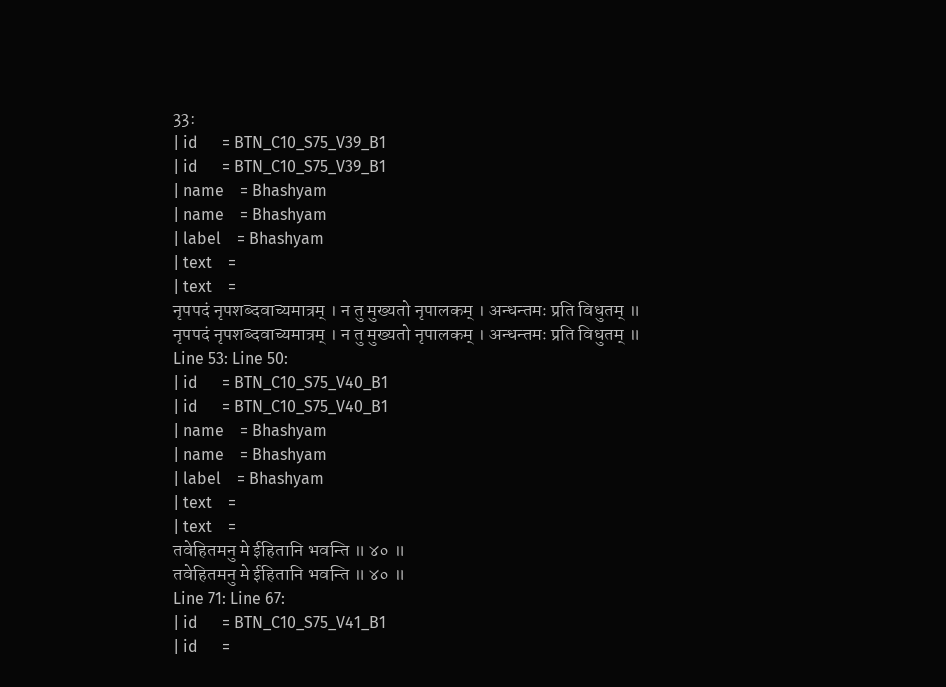33:
| id      = BTN_C10_S75_V39_B1
| id      = BTN_C10_S75_V39_B1
| name    = Bhashyam
| name    = Bhashyam
| label    = Bhashyam
| text    =
| text    =
नृपपदं नृपशब्दवाच्यमात्रम् । न तु मुख्यतो नृपालकम् । अन्धन्तमः प्रति विधुतम् ॥
नृपपदं नृपशब्दवाच्यमात्रम् । न तु मुख्यतो नृपालकम् । अन्धन्तमः प्रति विधुतम् ॥
Line 53: Line 50:
| id      = BTN_C10_S75_V40_B1
| id      = BTN_C10_S75_V40_B1
| name    = Bhashyam
| name    = Bhashyam
| label    = Bhashyam
| text    =
| text    =
तवेहितमनु मे ईहितानि भवन्ति ॥ ४० ॥
तवेहितमनु मे ईहितानि भवन्ति ॥ ४० ॥
Line 71: Line 67:
| id      = BTN_C10_S75_V41_B1
| id      =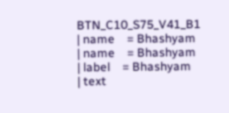BTN_C10_S75_V41_B1
| name    = Bhashyam
| name    = Bhashyam
| label    = Bhashyam
| text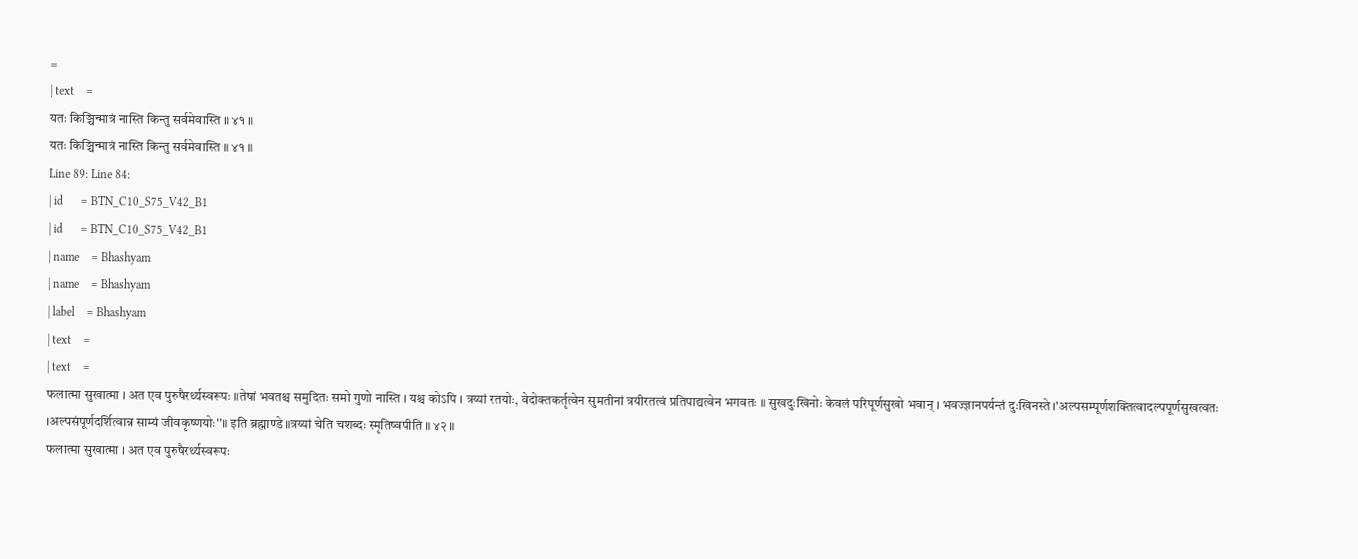=
| text    =
यतः किञ्चिन्मात्रं नास्ति किन्तु सर्वमेवास्ति ॥ ४१ ॥
यतः किञ्चिन्मात्रं नास्ति किन्तु सर्वमेवास्ति ॥ ४१ ॥
Line 89: Line 84:
| id      = BTN_C10_S75_V42_B1
| id      = BTN_C10_S75_V42_B1
| name    = Bhashyam
| name    = Bhashyam
| label    = Bhashyam
| text    =
| text    =
फलात्मा सुखात्मा । अत एव पुरुषैरर्थ्यस्वरूपः ॥तेषां भवतश्च समुदितः समो गुणो नास्ति । यश्च कोऽपि । त्रय्यां रतयोः, वेदोक्तकर्तृत्वेन सुमतीनां त्रयीरतत्वं प्रतिपाद्यत्वेन भगवतः ॥ सुखदुःखिनोः केवलं परिपूर्णसुखो भवान् । भवज्ज्ञानपर्यन्तं दुःखिनस्ते ।'अल्पसम्पूर्णशक्तित्वादल्पपूर्णसुखत्वतः ।अल्पसंपूर्णदर्शित्वान्न साम्यं जीवकृष्णयोः''॥ इति ब्रह्माण्डे ॥त्रय्यां चेति चशब्दः स्मृतिष्वपीति ॥ ४२ ॥
फलात्मा सुखात्मा । अत एव पुरुषैरर्थ्यस्वरूपः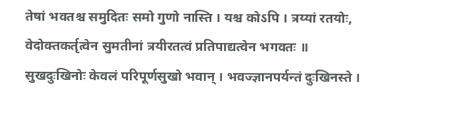तेषां भवतश्च समुदितः समो गुणो नास्ति । यश्च कोऽपि । त्रय्यां रतयोः, वेदोक्तकर्तृत्वेन सुमतीनां त्रयीरतत्वं प्रतिपाद्यत्वेन भगवतः ॥ सुखदुःखिनोः केवलं परिपूर्णसुखो भवान् । भवज्ज्ञानपर्यन्तं दुःखिनस्ते ।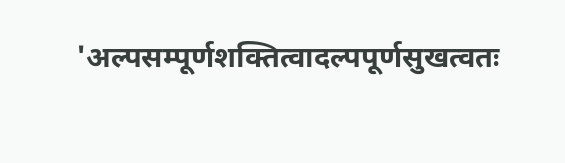'अल्पसम्पूर्णशक्तित्वादल्पपूर्णसुखत्वतः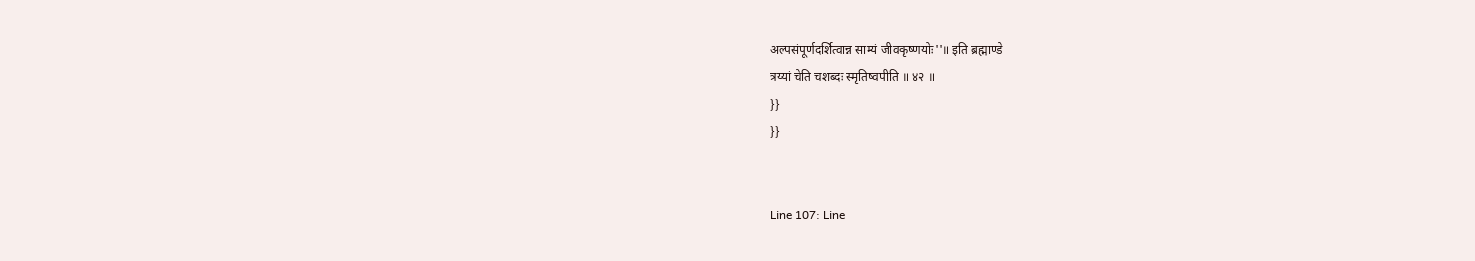अल्पसंपूर्णदर्शित्वान्न साम्यं जीवकृष्णयोः''॥ इति ब्रह्माण्डे
त्रय्यां चेति चशब्दः स्मृतिष्वपीति ॥ ४२ ॥
}}
}}


Line 107: Line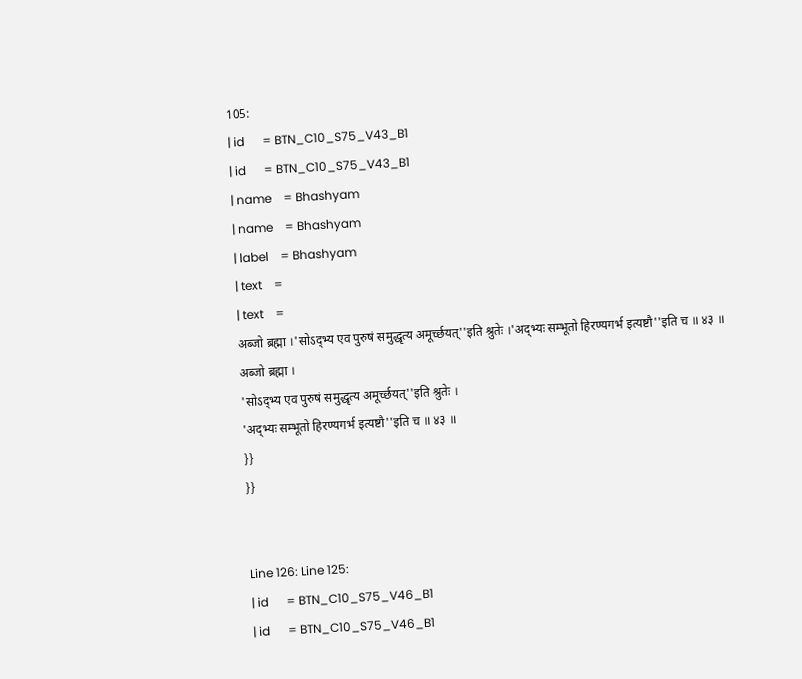105:
| id      = BTN_C10_S75_V43_B1
| id      = BTN_C10_S75_V43_B1
| name    = Bhashyam
| name    = Bhashyam
| label    = Bhashyam
| text    =
| text    =
अब्जो ब्रह्मा ।'सोऽद्भ्य एव पुरुषं समुद्धृत्य अमूर्च्छयत्''इति श्रुतेः ।'अद्भ्यः सम्भूतो हिरण्यगर्भ इत्यष्टौ''इति च ॥ ४३ ॥
अब्जो ब्रह्मा ।
'सोऽद्भ्य एव पुरुषं समुद्धृत्य अमूर्च्छयत्''इति श्रुतेः ।
'अद्भ्यः सम्भूतो हिरण्यगर्भ इत्यष्टौ''इति च ॥ ४३ ॥
}}
}}


Line 126: Line 125:
| id      = BTN_C10_S75_V46_B1
| id      = BTN_C10_S75_V46_B1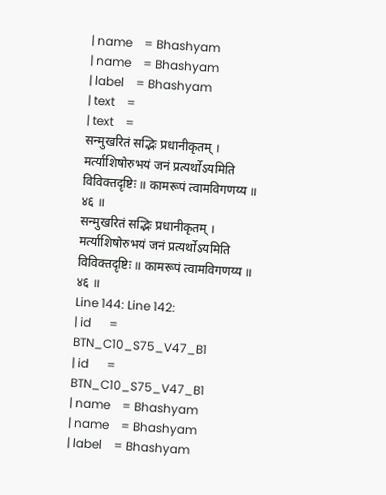| name    = Bhashyam
| name    = Bhashyam
| label    = Bhashyam
| text    =
| text    =
सन्मुखरितं सद्भिः प्रधानीकृतम् । मर्त्याशिषोरुभयं जनं प्रत्यर्थोऽयमिति विविक्तदृष्टिः ॥ कामरूपं त्वामविगणय्य ॥ ४६ ॥
सन्मुखरितं सद्भिः प्रधानीकृतम् । मर्त्याशिषोरुभयं जनं प्रत्यर्थोऽयमिति विविक्तदृष्टिः ॥ कामरूपं त्वामविगणय्य ॥ ४६ ॥
Line 144: Line 142:
| id      = BTN_C10_S75_V47_B1
| id      = BTN_C10_S75_V47_B1
| name    = Bhashyam
| name    = Bhashyam
| label    = Bhashyam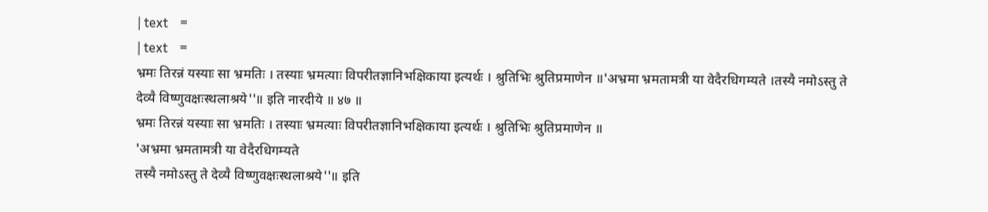| text    =
| text    =
भ्रमः तिरन्नं यस्याः सा भ्रमतिः । तस्याः भ्रमत्याः विपरीतज्ञानिभक्षिकाया इत्यर्थः । श्रुतिभिः श्रुतिप्रमाणेन ॥'अभ्रमा भ्रमतामत्री या वेदैरधिगम्यते ।तस्यै नमोऽस्तु ते देव्यै विष्णुवक्षःस्थलाश्रये''॥ इति नारदीये ॥ ४७ ॥
भ्रमः तिरन्नं यस्याः सा भ्रमतिः । तस्याः भ्रमत्याः विपरीतज्ञानिभक्षिकाया इत्यर्थः । श्रुतिभिः श्रुतिप्रमाणेन ॥
'अभ्रमा भ्रमतामत्री या वेदैरधिगम्यते
तस्यै नमोऽस्तु ते देव्यै विष्णुवक्षःस्थलाश्रये''॥ इति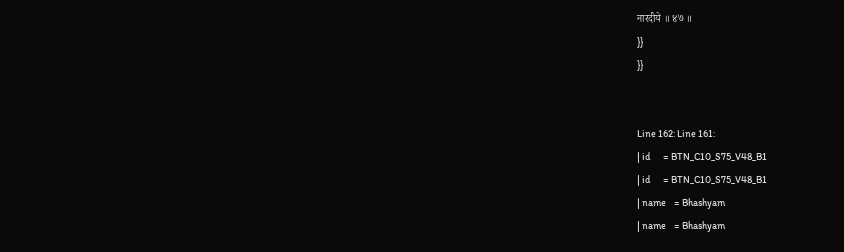नारदीये ॥ ४७ ॥
}}
}}


Line 162: Line 161:
| id      = BTN_C10_S75_V48_B1
| id      = BTN_C10_S75_V48_B1
| name    = Bhashyam
| name    = Bhashyam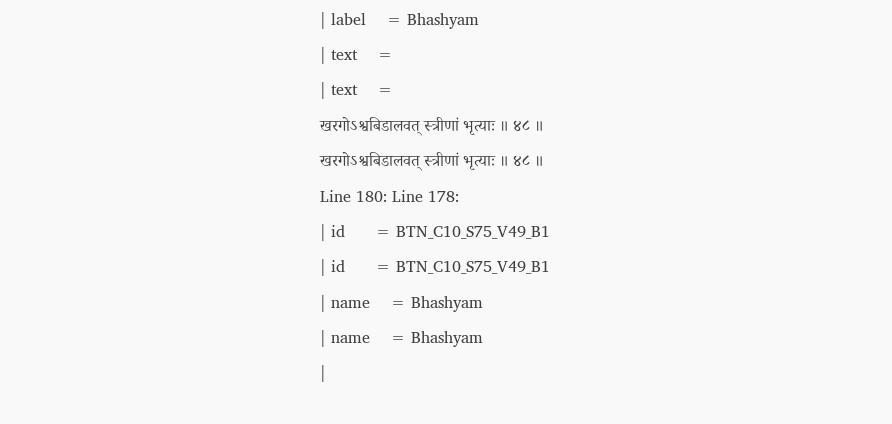| label    = Bhashyam
| text    =
| text    =
खरगोऽश्वबिडालवत् स्त्रीणां भृत्याः ॥ ४८ ॥
खरगोऽश्वबिडालवत् स्त्रीणां भृत्याः ॥ ४८ ॥
Line 180: Line 178:
| id      = BTN_C10_S75_V49_B1
| id      = BTN_C10_S75_V49_B1
| name    = Bhashyam
| name    = Bhashyam
|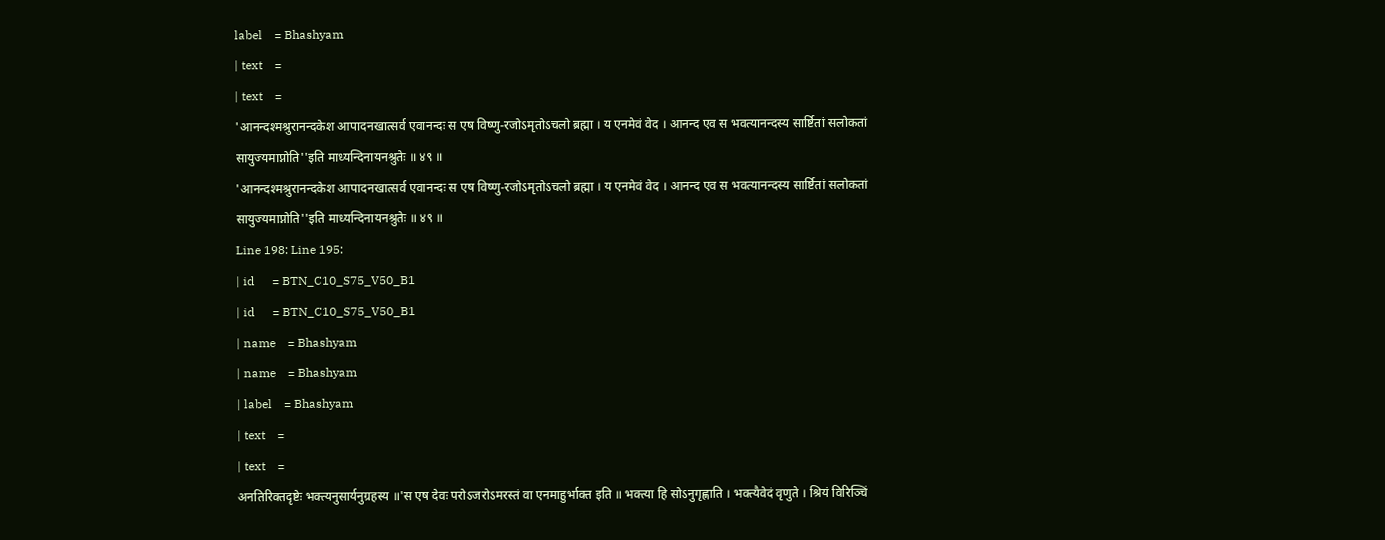label    = Bhashyam
| text    =
| text    =
'आनन्दश्मश्रुरानन्दकेश आपादनखात्सर्व एवानन्दः स एष विष्णु-रजोऽमृतोऽचलो ब्रह्मा । य एनमेवं वेद । आनन्द एव स भवत्यानन्दस्य सार्ष्टितां सलोकतां सायुज्यमाप्नोति''इति माध्यन्दिनायनश्रुतेः ॥ ४९ ॥
'आनन्दश्मश्रुरानन्दकेश आपादनखात्सर्व एवानन्दः स एष विष्णु-रजोऽमृतोऽचलो ब्रह्मा । य एनमेवं वेद । आनन्द एव स भवत्यानन्दस्य सार्ष्टितां सलोकतां सायुज्यमाप्नोति''इति माध्यन्दिनायनश्रुतेः ॥ ४९ ॥
Line 198: Line 195:
| id      = BTN_C10_S75_V50_B1
| id      = BTN_C10_S75_V50_B1
| name    = Bhashyam
| name    = Bhashyam
| label    = Bhashyam
| text    =
| text    =
अनतिरिक्तदृष्टेः भक्त्यनुसार्यनुग्रहस्य ॥'स एष देवः परोऽजरोऽमरस्तं वा एनमाहुर्भाक्त इति ॥ भक्त्या हि सोऽनुगृह्णाति । भक्त्यैवेदं वृणुते । श्रियं विरिञ्चिं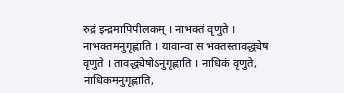रुद्रं इन्द्रमापिपीलकम् । नाभक्तं वृणुते । नाभक्तमनुगृह्णाति । यावान्वा स भक्तस्तावद्ध्येष वृणुते । तावद्ध्येषोऽनुगृह्णाति । नाधिकं वृणुते, नाधिकमनुगृह्णाति,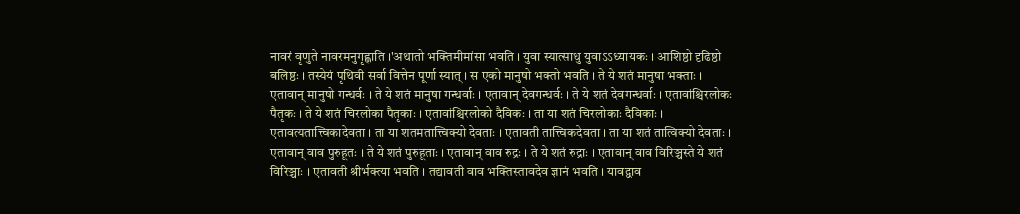नावरं वृणुते नावरमनुगृह्णाति ।'अथातो भक्तिमीमांसा भवति । युवा स्यात्साधु युवाऽऽध्यायकः । आशिष्ठो दृढिष्ठो बलिष्ठः । तस्येयं पृथिवी सर्वा वित्तेन पूर्णा स्यात् । स एको मानुषो भक्तो भवति । ते ये शतं मानुषा भक्ताः । एतावान् मानुषो गन्धर्वः । ते ये शतं मानुषा गन्धर्वाः । एतावान् देवगन्धर्वः । ते ये शतं देवगन्धर्वाः । एतावांश्चिरलोकः पैतृकः । ते ये शतं चिरलोका पैतृकाः । एतावांश्चिरलोको दैविकः । ता या शतं चिरलोकाः दैविकाः । एतावत्यतात्त्विकादेवता । ता या शतमतात्त्विक्यो देवताः । एतावती तात्त्विकदेवता । ता या शतं तात्विक्यो देवताः । एतावान् वाव पुरुहूतः । ते ये शतं पुरुहूताः । एतावान् वाव रुद्रः । ते ये शतं रुद्राः । एतावान् वाव विरिञ्चस्ते ये शतं विरिञ्चाः । एतावती श्रीर्भक्त्या भवति । तद्यावती वाव भक्तिस्तावदेव ज्ञानं भवति । यावद्वाव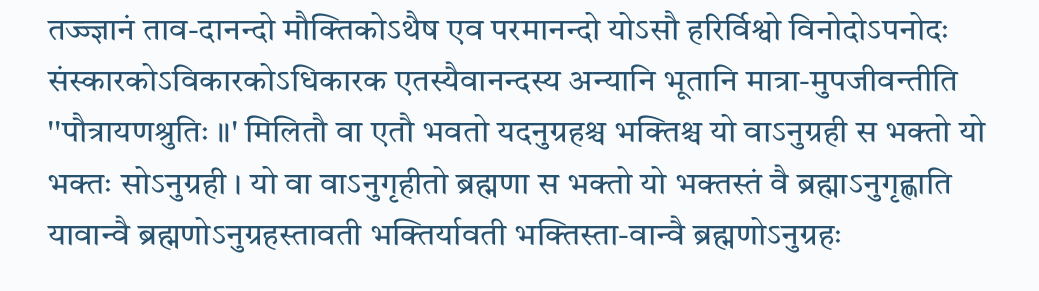तज्ज्ज्ञानं ताव-दानन्दो मौक्तिकोऽथैष एव परमानन्दो योऽसौ हरिर्विश्वो विनोदोऽपनोदः संस्कारकोऽविकारकोऽधिकारक एतस्यैवानन्दस्य अन्यानि भूतानि मात्रा-मुपजीवन्तीति ''पौत्रायणश्रुतिः ॥' मिलितौ वा एतौ भवतो यदनुग्रहश्च भक्तिश्च यो वाऽनुग्रही स भक्तो यो भक्तः सोऽनुग्रही । यो वा वाऽनुगृहीतो ब्रह्मणा स भक्तो यो भक्तस्तं वै ब्रह्माऽनुगृह्णाति यावान्वै ब्रह्मणोऽनुग्रहस्तावती भक्तिर्यावती भक्तिस्ता-वान्वै ब्रह्मणोऽनुग्रहः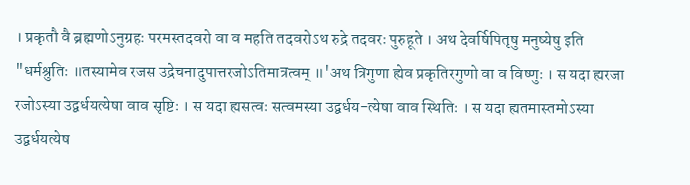। प्रकृतौ वै ब्रह्मणोऽनुग्रहः परमस्तदवरो वा व महति तदवरोऽथ रुद्रे तदवरः पुरुहूते । अथ देवर्षिपितृषु मनुष्येषु इति "धर्मश्रुतिः ॥तस्यामेव रजस उद्रेचनादुपात्तरजोऽतिमात्रत्वम् ॥'अथ त्रिगुणा ह्येव प्रकृतिरगुणो वा व विष्णुः । स यदा ह्यरजा रजोऽस्या उद्वर्धयत्येषा वाव सृष्टिः । स यदा ह्यसत्वः सत्वमस्या उद्वर्धय-त्येषा वाव स्थितिः । स यदा ह्यतमास्तमोऽस्या उद्वर्धयत्येष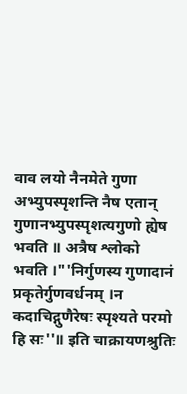वाव लयो नैनमेते गुणा अभ्युपस्पृशन्ति नैष एतान् गुणानभ्युपस्पृशत्यगुणो ह्येष भवति ॥ अत्रैष श्लोको भवति ।"'निर्गुणस्य गुणादानं प्रकृतेर्गुणवर्धनम् ।न कदाचिद्गुणैरेषः स्पृश्यते परमो हि सः''॥ इति चाक्रायणश्रुतिः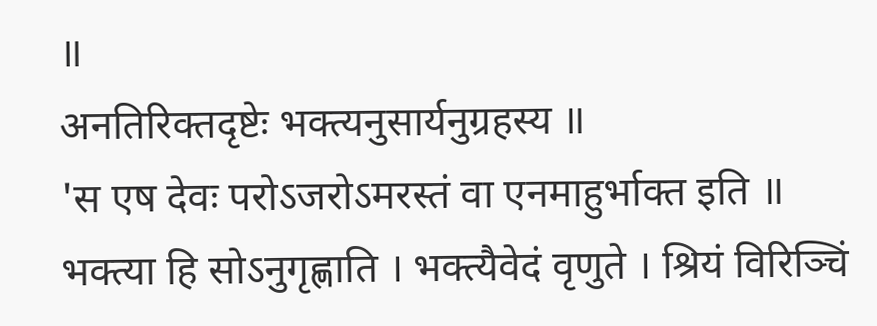॥
अनतिरिक्तदृष्टेः भक्त्यनुसार्यनुग्रहस्य ॥
'स एष देवः परोऽजरोऽमरस्तं वा एनमाहुर्भाक्त इति ॥ भक्त्या हि सोऽनुगृह्णाति । भक्त्यैवेदं वृणुते । श्रियं विरिञ्चिं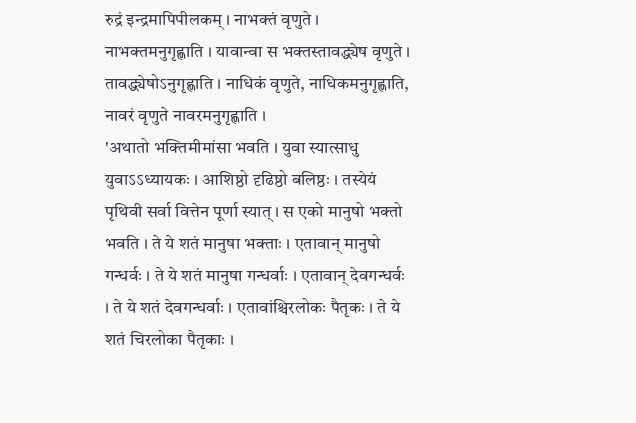रुद्रं इन्द्रमापिपीलकम् । नाभक्तं वृणुते । नाभक्तमनुगृह्णाति । यावान्वा स भक्तस्तावद्ध्येष वृणुते । तावद्ध्येषोऽनुगृह्णाति । नाधिकं वृणुते, नाधिकमनुगृह्णाति, नावरं वृणुते नावरमनुगृह्णाति ।
'अथातो भक्तिमीमांसा भवति । युवा स्यात्साधु युवाऽऽध्यायकः । आशिष्ठो दृढिष्ठो बलिष्ठः । तस्येयं पृथिवी सर्वा वित्तेन पूर्णा स्यात् । स एको मानुषो भक्तो भवति । ते ये शतं मानुषा भक्ताः । एतावान् मानुषो गन्धर्वः । ते ये शतं मानुषा गन्धर्वाः । एतावान् देवगन्धर्वः । ते ये शतं देवगन्धर्वाः । एतावांश्चिरलोकः पैतृकः । ते ये शतं चिरलोका पैतृकाः ।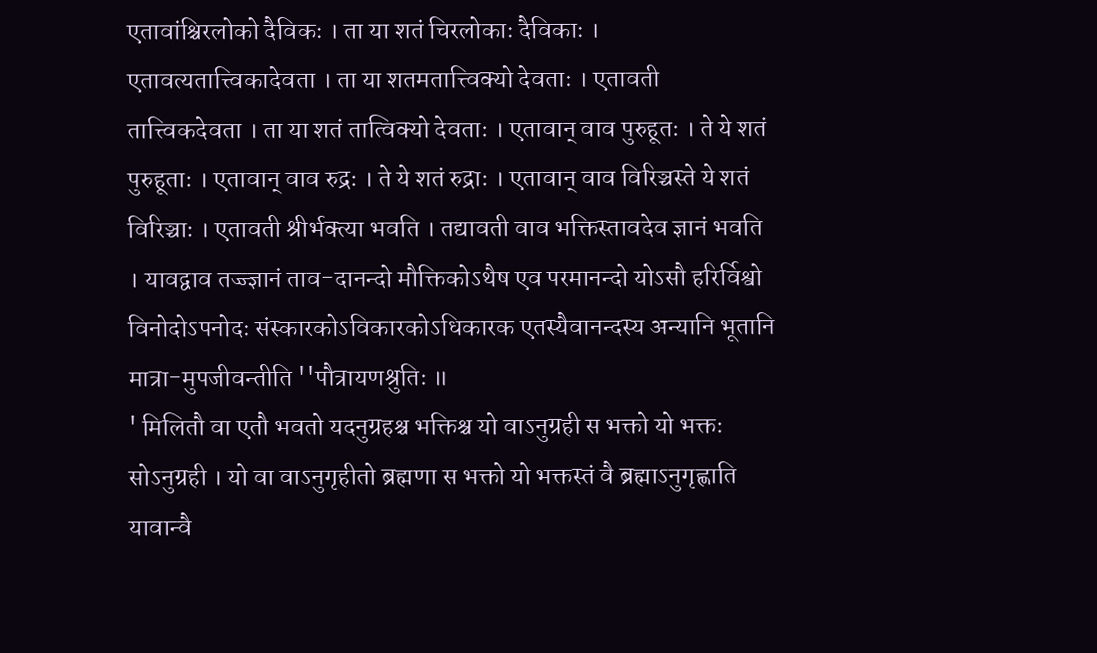एतावांश्चिरलोको दैविकः । ता या शतं चिरलोकाः दैविकाः । एतावत्यतात्त्विकादेवता । ता या शतमतात्त्विक्यो देवताः । एतावती तात्त्विकदेवता । ता या शतं तात्विक्यो देवताः । एतावान् वाव पुरुहूतः । ते ये शतं पुरुहूताः । एतावान् वाव रुद्रः । ते ये शतं रुद्राः । एतावान् वाव विरिञ्चस्ते ये शतं विरिञ्चाः । एतावती श्रीर्भक्त्या भवति । तद्यावती वाव भक्तिस्तावदेव ज्ञानं भवति । यावद्वाव तज्ज्ज्ञानं ताव-दानन्दो मौक्तिकोऽथैष एव परमानन्दो योऽसौ हरिर्विश्वो विनोदोऽपनोदः संस्कारकोऽविकारकोऽधिकारक एतस्यैवानन्दस्य अन्यानि भूतानि मात्रा-मुपजीवन्तीति ''पौत्रायणश्रुतिः ॥
' मिलितौ वा एतौ भवतो यदनुग्रहश्च भक्तिश्च यो वाऽनुग्रही स भक्तो यो भक्तः सोऽनुग्रही । यो वा वाऽनुगृहीतो ब्रह्मणा स भक्तो यो भक्तस्तं वै ब्रह्माऽनुगृह्णाति यावान्वै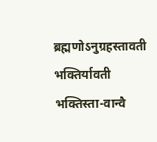ब्रह्मणोऽनुग्रहस्तावती भक्तिर्यावती भक्तिस्ता-वान्वै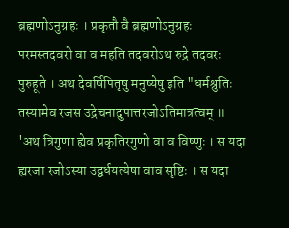ब्रह्मणोऽनुग्रहः । प्रकृतौ वै ब्रह्मणोऽनुग्रहः परमस्तदवरो वा व महति तदवरोऽथ रुद्रे तदवरः पुरुहूते । अथ देवर्षिपितृषु मनुष्येषु इति "धर्मश्रुतिः
तस्यामेव रजस उद्रेचनादुपात्तरजोऽतिमात्रत्वम् ॥
'अथ त्रिगुणा ह्येव प्रकृतिरगुणो वा व विष्णुः । स यदा ह्यरजा रजोऽस्या उद्वर्धयत्येषा वाव सृष्टिः । स यदा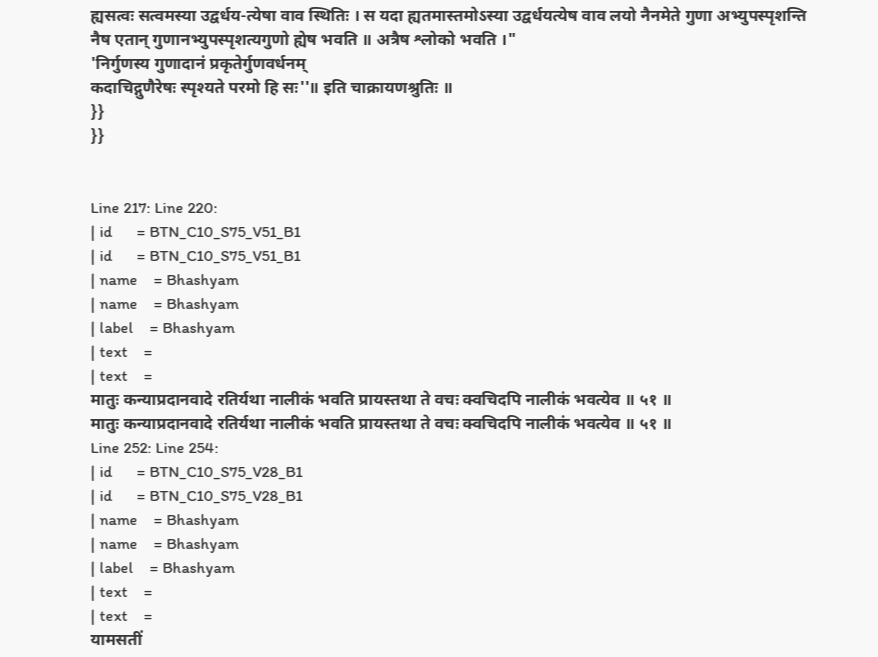ह्यसत्वः सत्वमस्या उद्वर्धय-त्येषा वाव स्थितिः । स यदा ह्यतमास्तमोऽस्या उद्वर्धयत्येष वाव लयो नैनमेते गुणा अभ्युपस्पृशन्ति नैष एतान् गुणानभ्युपस्पृशत्यगुणो ह्येष भवति ॥ अत्रैष श्लोको भवति ।"
'निर्गुणस्य गुणादानं प्रकृतेर्गुणवर्धनम्
कदाचिद्गुणैरेषः स्पृश्यते परमो हि सः''॥ इति चाक्रायणश्रुतिः ॥
}}
}}


Line 217: Line 220:
| id      = BTN_C10_S75_V51_B1
| id      = BTN_C10_S75_V51_B1
| name    = Bhashyam
| name    = Bhashyam
| label    = Bhashyam
| text    =
| text    =
मातुः कन्याप्रदानवादे रतिर्यथा नालीकं भवति प्रायस्तथा ते वचः क्वचिदपि नालीकं भवत्येव ॥ ५१ ॥
मातुः कन्याप्रदानवादे रतिर्यथा नालीकं भवति प्रायस्तथा ते वचः क्वचिदपि नालीकं भवत्येव ॥ ५१ ॥
Line 252: Line 254:
| id      = BTN_C10_S75_V28_B1
| id      = BTN_C10_S75_V28_B1
| name    = Bhashyam
| name    = Bhashyam
| label    = Bhashyam
| text    =
| text    =
यामसतीं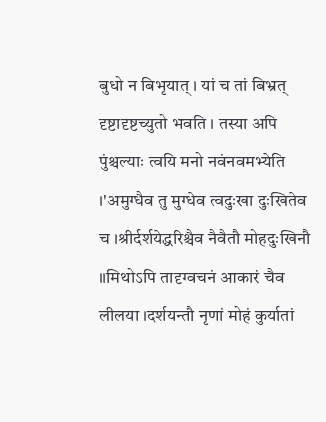बुधो न बिभृयात् । यां च तां बिभ्रत् दृष्टादृष्टच्युतो भवति । तस्या अपि पुंश्चल्याः त्वयि मनो नवंनवमभ्येति ।'अमुग्धैव तु मुग्धेव त्वदुःखा दुःखितेव च ।श्रीर्दर्शयेद्धरिश्चैव नैवैतौ मोहदुःखिनौ ॥मिथोऽपि तादृग्वचनं आकारं चैव लीलया ।दर्शयन्तौ नृणां मोहं कुर्यातां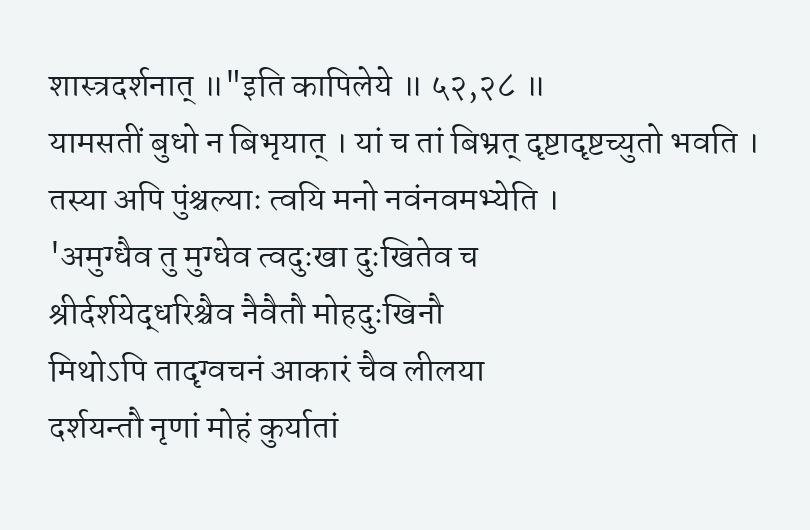शास्त्रदर्शनात् ॥"इति कापिलेये ॥ ५२,२८ ॥
यामसतीं बुधो न बिभृयात् । यां च तां बिभ्रत् दृष्टादृष्टच्युतो भवति । तस्या अपि पुंश्चल्याः त्वयि मनो नवंनवमभ्येति ।
'अमुग्धैव तु मुग्धेव त्वदुःखा दुःखितेव च
श्रीर्दर्शयेद्धरिश्चैव नैवैतौ मोहदुःखिनौ
मिथोऽपि तादृग्वचनं आकारं चैव लीलया
दर्शयन्तौ नृणां मोहं कुर्यातां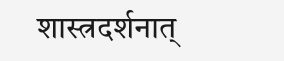शास्त्रदर्शनात्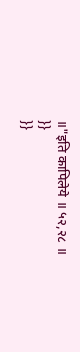॥"इति कापिलेये ॥ ५२,२८ ॥
}}
}}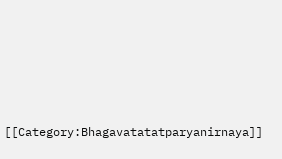[[Category:Bhagavatatatparyanirnaya]]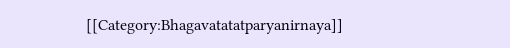[[Category:Bhagavatatatparyanirnaya]]